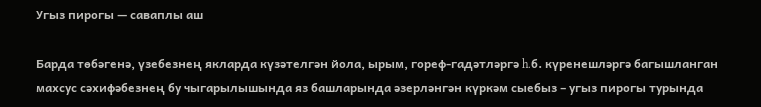Угыз пирогы — саваплы аш

Барда төбәгенә, үзебезнең якларда күзәтелгән йола, ырым, гореф-гадәтләргә h.б. күренешләргә багышланган махсус сәхифәбезнең бу чыгарылышында яз башларында әзерләнгән күркәм сыебыз – угыз пирогы турында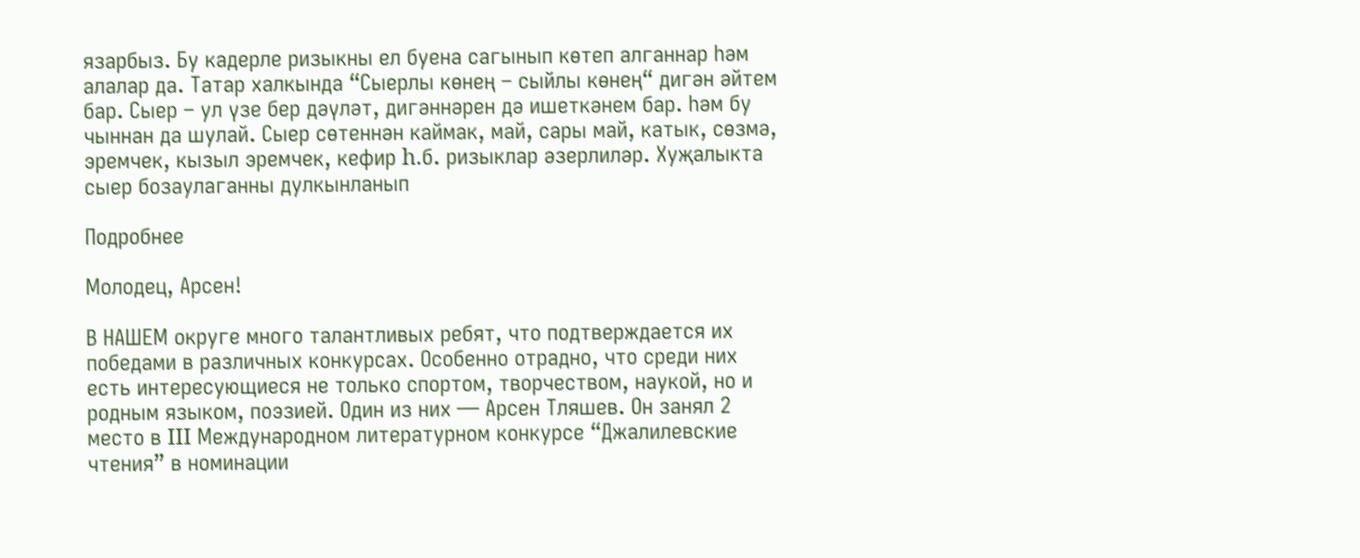язарбыз. Бу кадерле ризыкны ел буена сагынып көтеп алганнар hәм алалар да. Татар халкында “Сыерлы көнең – сыйлы көнең“ дигән әйтем бар. Сыер – ул үзе бер дәүләт, дигәннәрен дә ишеткәнем бар. hәм бу чыннан да шулай. Сыер сөтеннән каймак, май, сары май, катык, сөзмә, эремчек, кызыл эремчек, кефир h.б. ризыклар әзерлиләр. Хуҗалыкта сыер бозаулаганны дулкынланып

Подробнее

Молодец, Арсен!

В НАШЕМ округе много талантливых ребят, что подтверждается их победами в различных конкурсах. Особенно отрадно, что среди них есть интересующиеся не только спортом, творчеством, наукой, но и родным языком, поэзией. Один из них — Арсен Тляшев. Он занял 2 место в III Международном литературном конкурсе “Джалилевские чтения” в номинации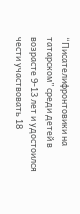“Писателифронтовики на татарском” среди детей в возрасте 9-13 лет и удостоился чести участвовать 18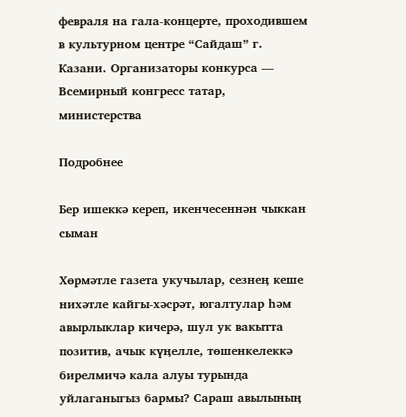февраля на гала-концерте, проходившем в культурном центре “Сайдаш” г. Казани. Организаторы конкурса — Всемирный конгресс татар, министерства

Подробнее

Бер ишеккә кереп, икенчесеннән чыккан сыман

Хөрмәтле газета укучылар, сезнеӊ кеше нихәтле кайгы-хәсрәт, югалтулар hәм авырлыклар кичерә, шул ук вакытта позитив, ачык күӊелле, төшенкелеккә бирелмичә кала алуы турында уйлаганыгыз бармы? Сараш авылыныӊ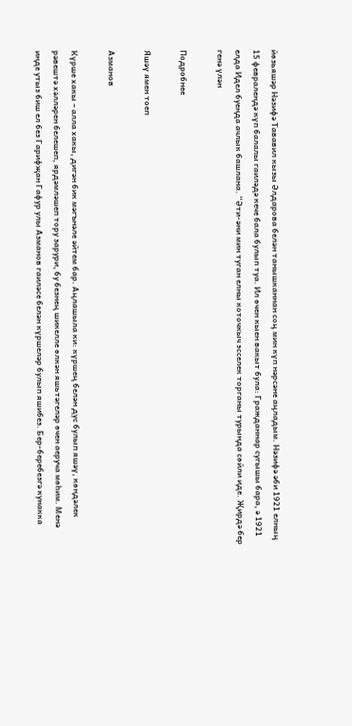йөзьяшәр Нәзифә Тававил кызы Әлдарова белән танышканнан соӊ мин күп нәрсәне аӊладым. Нәзифә әби 1921 елныӊ 15 февралендә күп балалы гаиләдә кече бала булып туа. Ил өчен кыен вакыт була: Гражданнар сугышы бара, ә 1921 елда Идел буенда ачлык башлана. “Әти-әни мин туган елны коточкыч эсселек торганы турында сөйли иде. Җирдә бер генә үлән

Подробнее

Яшәү ямен тоеп

Азманов

Күрше хакы – алла хакы, дигән бик мәгънәле әйтем бар. Аңлашыла ки: күршең белән дус булып яшәү, көндәлек рәвештә хәлләрен белешеп, ярдәмләшеп тору зарури, бу безнең шикелле өлкән яшьтәгеләр өчен аеруча мөhим. Менә инде утыз биш ел без Гарифҗан Гафур улы Азманов гаиләсе белән күршеләр булып яшибез. Бер-беребезгә кунакка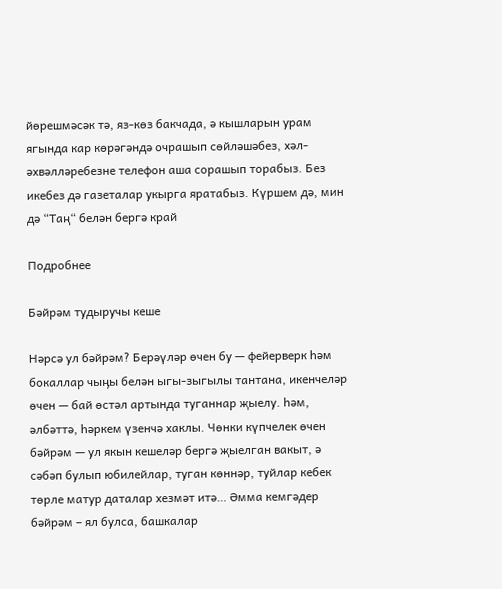йөрешмәсәк тә, яз-көз бакчада, ә кышларын урам ягында кар көрәгәндә очрашып сөйләшәбез, хәл-әхвәлләребезне телефон аша сорашып торабыз. Без икебез дә газеталар укырга яратабыз. Күршем дә, мин дә “Таң“ белән бергә край

Подробнее

Бәйрәм тудыручы кеше

Нәрсә ул бәйрәм? Берәүләр өчен бу — фейерверк hәм бокаллар чыӊы белән ыгы-зыгылы тантана, икенчеләр өчен — бай өстәл артында туганнар җыелу. hәм, әлбәттә, hәркем үзенчә хаклы. Чөнки күпчелек өчен бәйрәм — ул якын кешеләр бергә җыелган вакыт, ә сәбәп булып юбилейлар, туган көннәр, туйлар кебек төрле матур даталар хезмәт итә… Әмма кемгәдер бәйрәм – ял булса, башкалар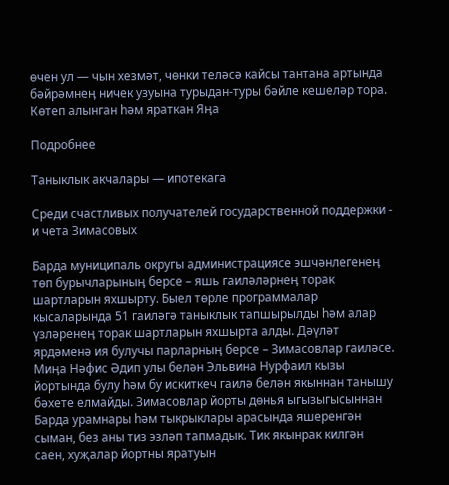өчен ул — чын хезмәт, чөнки теләсә кайсы тантана артында бәйрәмнеӊ ничек узуына турыдан-туры бәйле кешеләр тора. Көтеп алынган hәм яраткан Яӊа

Подробнее

Таныклык акчалары — ипотекага

Среди счастливых получателей государственной поддержки - и чета Зимасовых

Барда муниципаль округы администрациясе эшчәнлегенеӊ төп бурычларыныӊ берсе – яшь гаиләләрнеӊ торак шартларын яхшырту. Быел төрле программалар кысаларында 51 гаиләгә таныклык тапшырылды hәм алар үзләренеӊ торак шартларын яхшырта алды. Дәүләт ярдәменә ия булучы парларныӊ берсе – Зимасовлар гаиләсе. Миӊа Нәфис Әдип улы белән Эльвина Нурфаил кызы йортында булу hәм бу искиткеч гаилә белән якыннан танышу бәхете елмайды. Зимасовлар йорты дөнья ыгызыгысыннан Барда урамнары hәм тыкрыклары арасында яшеренгән сыман, без аны тиз эзләп тапмадык. Тик якынрак килгән саен, хуҗалар йортны яратуын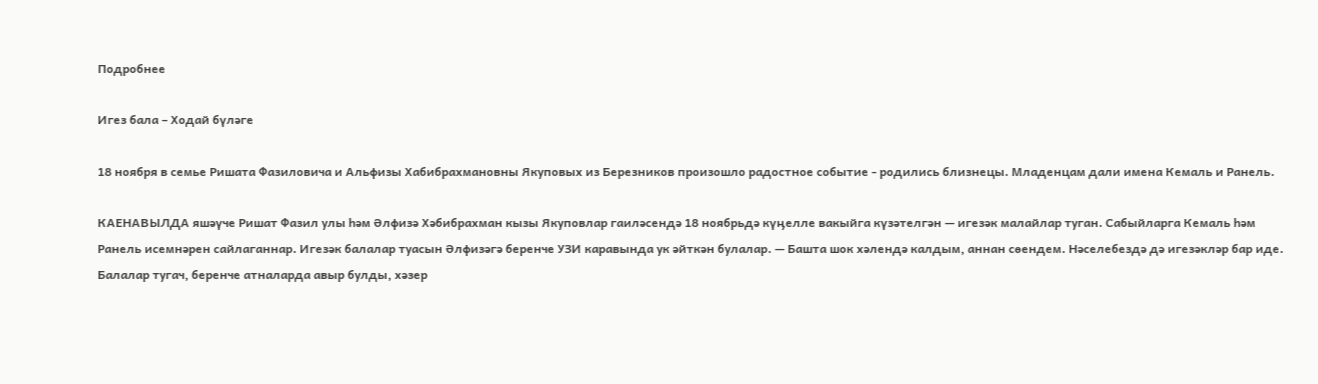Подробнее

Игез бала – Ходай бүләге

18 ноября в семье Ришата Фазиловича и Альфизы Хабибрахмановны Якуповых из Березников произошло радостное событие - родились близнецы. Младенцам дали имена Кемаль и Ранель.

КАЕНАВЫЛДА яшәүче Ришат Фазил улы hәм Әлфизә Хәбибрахман кызы Якуповлар гаиләсендә 18 ноябрьдә күӊелле вакыйга күзәтелгән — игезәк малайлар туган. Сабыйларга Кемаль hәм Ранель исемнәрен сайлаганнар. Игезәк балалар туасын Әлфизәгә беренче УЗИ каравында ук әйткән булалар. — Башта шок хәлендә калдым, аннан сөендем. Нәселебездә дә игезәкләр бар иде. Балалар тугач, беренче атналарда авыр булды, хәзер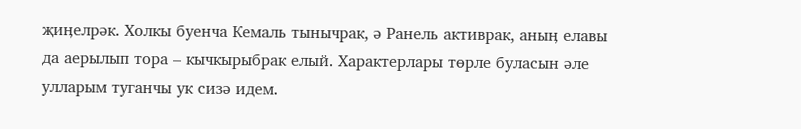җиӊелрәк. Холкы буенча Кемаль тынычрак, ә Ранель активрак, аныӊ елавы да аерылып тора – кычкырыбрак елый. Характерлары төрле буласын әле улларым туганчы ук сизә идем.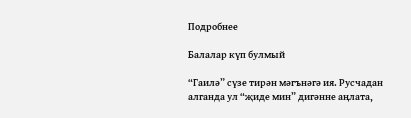Подробнее

Балалар күп булмый

“Гаилә” сүзе тирән мәгънәгә ия. Русчадан алганда ул “җиде мин” дигәнне аңлата,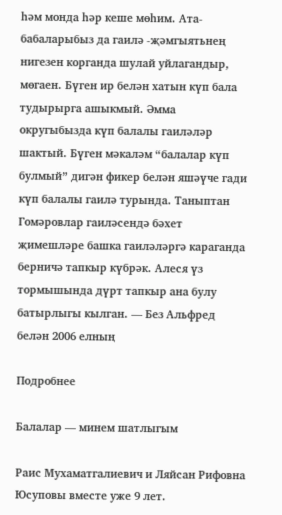hәм монда hәр кеше мөhим. Ата-бабаларыбыз да гаилә -җәмгыятьнең нигезен корганда шулай уйлагандыр, мөгаен. Бүген ир белән хатын күп бала тудырырга ашыкмый. Әмма округыбызда күп балалы гаиләләр шактый. Бүген мәкаләм “балалар күп булмый” дигән фикер белән яшәүче гади күп балалы гаилә турында. Таныптан Гомәровлар гаиләсендә бәхет җимешләре башка гаиләләргә караганда берничә тапкыр күбрәк. Алеся үз тормышында дүрт тапкыр ана булу батырлыгы кылган. — Без Альфред белән 2006 елның

Подробнее

Балалар — минем шатлыгым

Раис Мухаматгалиевич и Ляйсан Рифовна Юсуповы вместе уже 9 лет.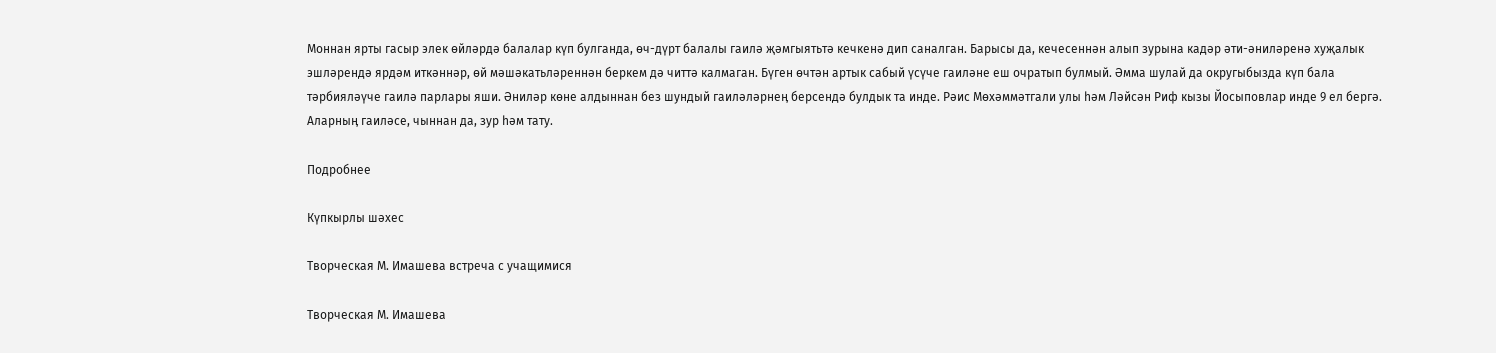Моннан ярты гасыр элек өйләрдә балалар күп булганда, өч-дүрт балалы гаилә җәмгыятьтә кечкенә дип саналган. Барысы да, кечесеннән алып зурына кадәр әти-әниләренә хуҗалык эшләрендә ярдәм иткәннәр, өй мәшәкатьләреннән беркем дә читтә калмаган. Бүген өчтән артык сабый үсүче гаиләне еш очратып булмый. Әмма шулай да округыбызда күп бала тәрбияләүче гаилә парлары яши. Әниләр көне алдыннан без шундый гаиләләрнеӊ берсендә булдык та инде. Рәис Мөхәммәтгали улы hәм Ләйсән Риф кызы Йосыповлар инде 9 ел бергә. Аларныӊ гаиләсе, чыннан да, зур hәм тату.

Подробнее

Күпкырлы шәхес

Творческая М. Имашева встреча с учащимися

Творческая М. Имашева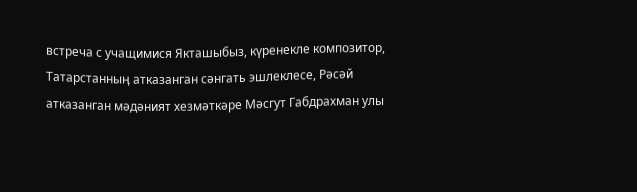встреча с учащимися Якташыбыз, күренекле композитор, Татарстанныӊ атказанган сәнгать эшлеклесе, Рәсәй атказанган мәдәният хезмәткәре Мәсгут Габдрахман улы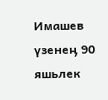Имашев үзенеӊ 90 яшьлек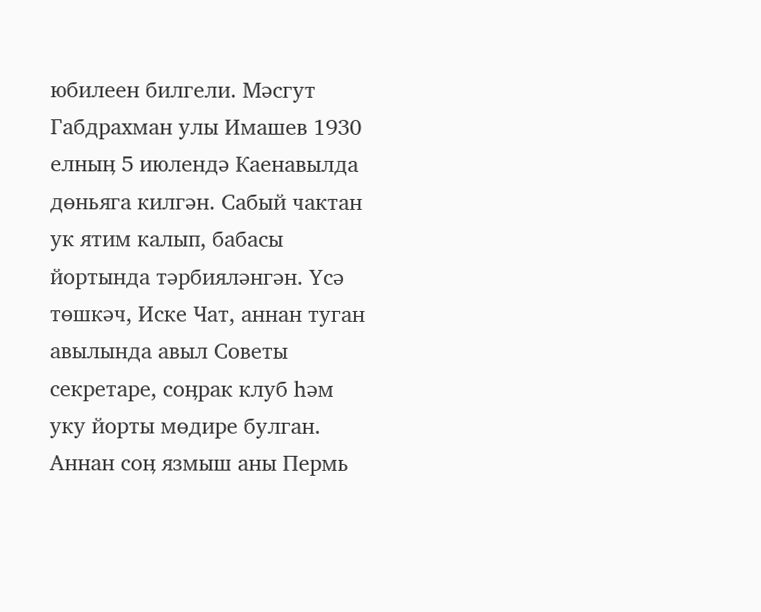юбилеен билгели. Мәсгут Габдрахман улы Имашев 1930 елныӊ 5 июлендә Каенавылда дөньяга килгән. Сабый чактан ук ятим калып, бабасы йортында тәрбияләнгән. Үсә төшкәч, Иске Чат, аннан туган авылында авыл Советы секретаре, соӊрак клуб hәм уку йорты мөдире булган. Аннан соӊ язмыш аны Пермь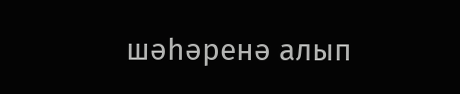шәhәренә алып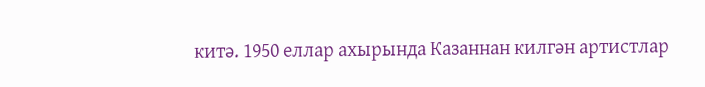китә. 1950 еллар ахырында Казаннан килгән артистлар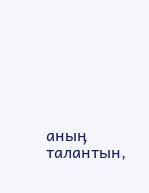аныӊ талантын,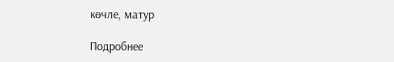көчле, матур

Подробнее